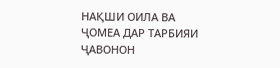НАҚШИ ОИЛА ВА ҶОМЕА ДАР ТАРБИЯИ ҶАВОНОН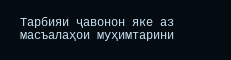Тарбияи ҷавонон яке аз масъалаҳои муҳимтарини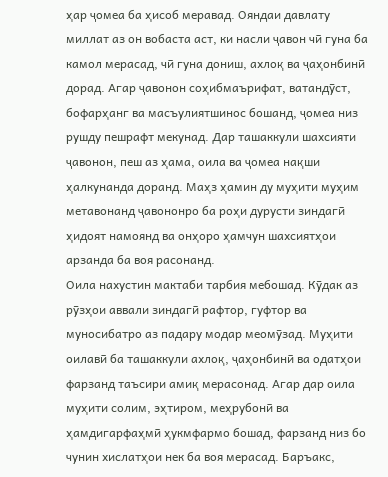ҳар ҷомеа ба ҳисоб меравад. Ояндаи давлату миллат аз он вобаста аст, ки насли ҷавон чӣ гуна ба камол мерасад, чӣ гуна дониш, ахлоқ ва ҷаҳонбинӣ дорад. Агар ҷавонон соҳибмаърифат, ватандӯст, бофарҳанг ва масъулиятшинос бошанд, ҷомеа низ рушду пешрафт мекунад. Дар ташаккули шахсияти ҷавонон, пеш аз ҳама, оила ва ҷомеа нақши ҳалкунанда доранд. Маҳз ҳамин ду муҳити муҳим метавонанд ҷавононро ба роҳи дурусти зиндагӣ ҳидоят намоянд ва онҳоро ҳамчун шахсиятҳои арзанда ба воя расонанд.
Оила нахустин мактаби тарбия мебошад. Кӯдак аз рӯзҳои аввали зиндагӣ рафтор, гуфтор ва муносибатро аз падару модар меомӯзад. Муҳити оилавӣ ба ташаккули ахлоқ, ҷаҳонбинӣ ва одатҳои фарзанд таъсири амиқ мерасонад. Агар дар оила муҳити солим, эҳтиром, меҳрубонӣ ва ҳамдигарфаҳмӣ ҳукмфармо бошад, фарзанд низ бо чунин хислатҳои нек ба воя мерасад. Баръакс,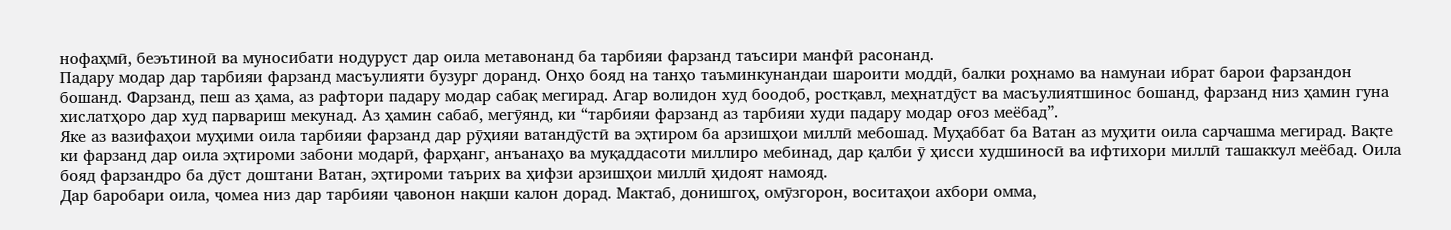нофаҳмӣ, беэътиноӣ ва муносибати нодуруст дар оила метавонанд ба тарбияи фарзанд таъсири манфӣ расонанд.
Падару модар дар тарбияи фарзанд масъулияти бузург доранд. Онҳо бояд на танҳо таъминкунандаи шароити моддӣ, балки роҳнамо ва намунаи ибрат барои фарзандон бошанд. Фарзанд, пеш аз ҳама, аз рафтори падару модар сабақ мегирад. Агар волидон худ боодоб, ростқавл, меҳнатдӯст ва масъулиятшинос бошанд, фарзанд низ ҳамин гуна хислатҳоро дар худ парвариш мекунад. Аз ҳамин сабаб, мегӯянд, ки “тарбияи фарзанд аз тарбияи худи падару модар оғоз меёбад”.
Яке аз вазифаҳои муҳими оила тарбияи фарзанд дар рӯҳияи ватандӯстӣ ва эҳтиром ба арзишҳои миллӣ мебошад. Муҳаббат ба Ватан аз муҳити оила сарчашма мегирад. Вақте ки фарзанд дар оила эҳтироми забони модарӣ, фарҳанг, анъанаҳо ва муқаддасоти миллиро мебинад, дар қалби ӯ ҳисси худшиносӣ ва ифтихори миллӣ ташаккул меёбад. Оила бояд фарзандро ба дӯст доштани Ватан, эҳтироми таърих ва ҳифзи арзишҳои миллӣ ҳидоят намояд.
Дар баробари оила, ҷомеа низ дар тарбияи ҷавонон нақши калон дорад. Мактаб, донишгоҳ, омӯзгорон, воситаҳои ахбори омма,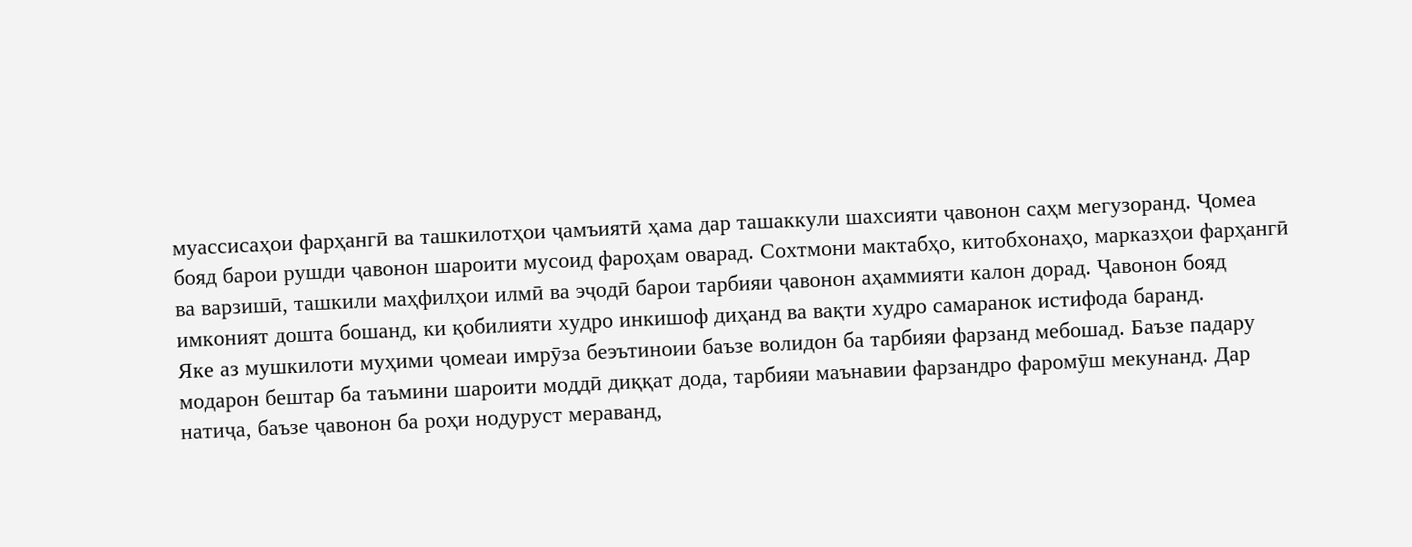муассисаҳои фарҳангӣ ва ташкилотҳои ҷамъиятӣ ҳама дар ташаккули шахсияти ҷавонон саҳм мегузоранд. Ҷомеа бояд барои рушди ҷавонон шароити мусоид фароҳам оварад. Сохтмони мактабҳо, китобхонаҳо, марказҳои фарҳангӣ ва варзишӣ, ташкили маҳфилҳои илмӣ ва эҷодӣ барои тарбияи ҷавонон аҳаммияти калон дорад. Ҷавонон бояд имконият дошта бошанд, ки қобилияти худро инкишоф диҳанд ва вақти худро самаранок истифода баранд.
Яке аз мушкилоти муҳими ҷомеаи имрӯза беэътиноии баъзе волидон ба тарбияи фарзанд мебошад. Баъзе падару модарон бештар ба таъмини шароити моддӣ диққат дода, тарбияи маънавии фарзандро фаромӯш мекунанд. Дар натиҷа, баъзе ҷавонон ба роҳи нодуруст мераванд,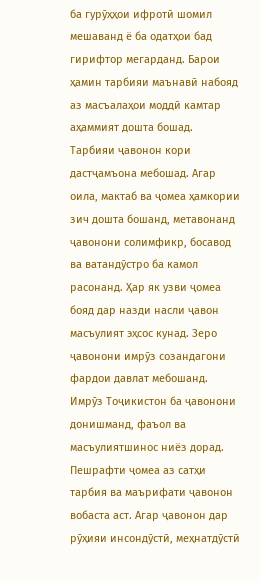ба гурӯҳҳои ифротӣ шомил мешаванд ё ба одатҳои бад гирифтор мегарданд. Барои ҳамин тарбияи маънавӣ набояд аз масъалаҳои моддӣ камтар аҳаммият дошта бошад.
Тарбияи ҷавонон кори дастҷамъона мебошад. Агар оила, мактаб ва ҷомеа ҳамкории зич дошта бошанд, метавонанд ҷавонони солимфикр, босавод ва ватандӯстро ба камол расонанд. Ҳар як узви ҷомеа бояд дар назди насли ҷавон масъулият эҳсос кунад. Зеро ҷавонони имрӯз созандагони фардои давлат мебошанд.
Имрӯз Тоҷикистон ба ҷавонони донишманд, фаъол ва масъулиятшинос ниёз дорад. Пешрафти ҷомеа аз сатҳи тарбия ва маърифати ҷавонон вобаста аст. Агар ҷавонон дар рӯҳияи инсондӯстӣ, меҳнатдӯстӣ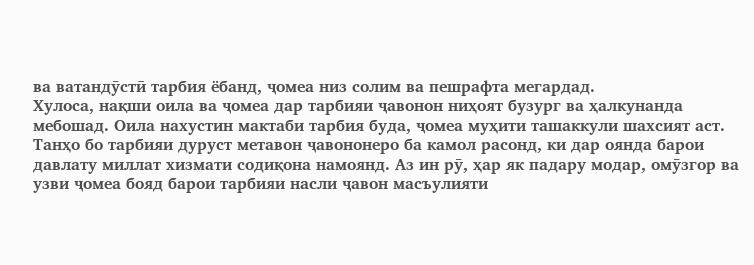ва ватандӯстӣ тарбия ёбанд, ҷомеа низ солим ва пешрафта мегардад.
Хулоса, нақши оила ва ҷомеа дар тарбияи ҷавонон ниҳоят бузург ва ҳалкунанда мебошад. Оила нахустин мактаби тарбия буда, ҷомеа муҳити ташаккули шахсият аст. Танҳо бо тарбияи дуруст метавон ҷавононеро ба камол расонд, ки дар оянда барои давлату миллат хизмати содиқона намоянд. Аз ин рӯ, ҳар як падару модар, омӯзгор ва узви ҷомеа бояд барои тарбияи насли ҷавон масъулияти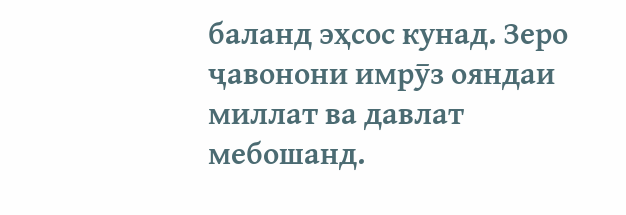баланд эҳсос кунад. Зеро ҷавонони имрӯз ояндаи миллат ва давлат мебошанд.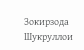Зокирзода Шукруллои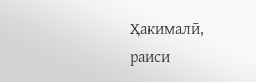Ҳакималӣ,
раиси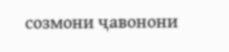созмони ҷавонони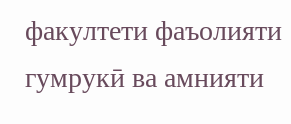факултети фаъолияти гумрукӣ ва амнияти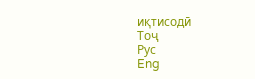иқтисодӣ
Тоҷ
Рус
Eng